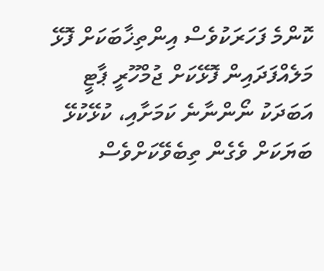ކޮންމެ ފަހަރަކުވެސް އިންތިޚާބަކަށް ފޮޅޭ މަލެއްފަދައިން ފޮޅޭކަށް ޖުމްހޫރީ ޕާޓީ އަބަދަކު ނޯންނާނެ ކަމަށާއި، ކުޅޭކުޅޭ ބަޔަކަށް ވެގެން ތިބެވޭކަށްވެސް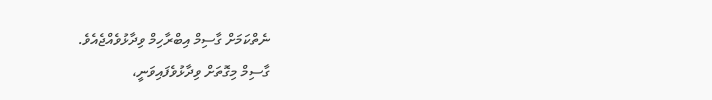ނެތްކަމަށް ގާސިމް އިބްރާހިމް ވިދާޅުވެއްޖެއެވެ.
ގާސިމް މިގޮތަށް ވިދާޅުވެފައިވަނީ،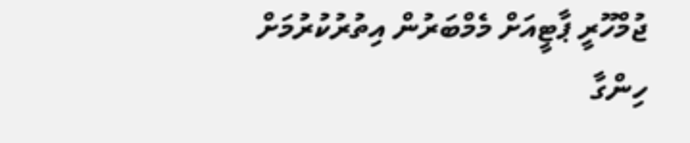ޖުމްހޫރީ ޕާޓީއަށް މެމްބަރުން އިތުރުކުރުމަށް ހިންގާ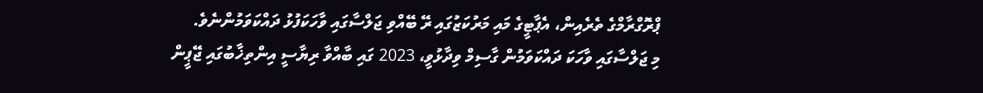ޕްރޮގްރާމްގެ ތެރެއިން، އެޕާޓީގެ މައި މަރުކަޒުގައި ރޭ ބޭއްވި ޖަލްސާގައި ވާހަކަފުޅު ދައްކަވަމުންނެވެ.
މި ޖަލްސާގައި ވާހަކަ ދައްކަވަމުން ގާސިމް ވިދާޅުވީ، 2023 ގައި ބާއްވާ ރިޔާސީ އިންތިޚާބުގައި ޖޭޕީން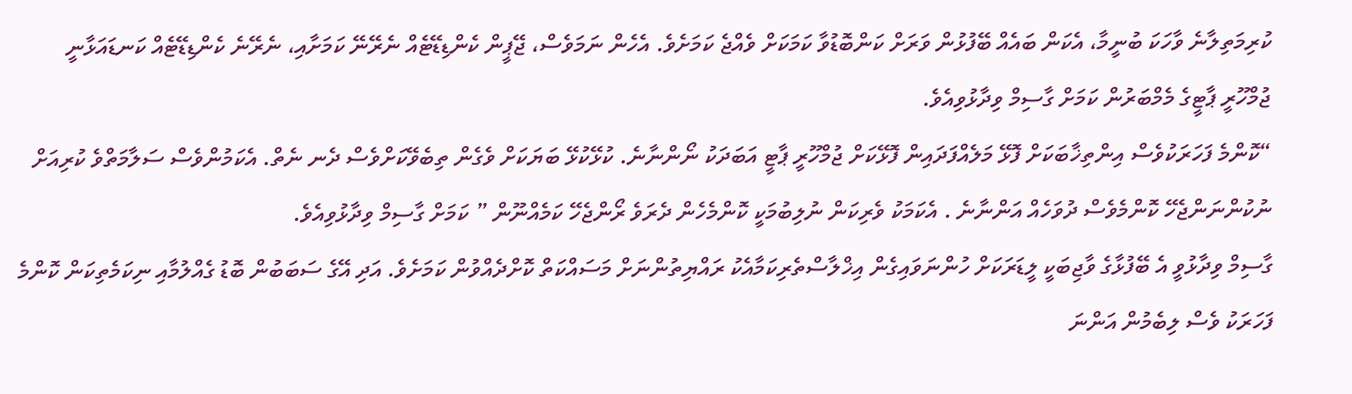ކުރިމަތިލާނެ ވާހަކަ ބުނީމާ، އެކަން ބައެއް ބޭފުޅުން ވަރަށް ކަންބޮޑުވާ ކަމަކަށް ވެއްޖެ ކަމަށެވެ. އެހެން ނަމަވެސް، ޖޭޕީން ކެންޑިޑޭޓެއް ނެރޭނޭ ކަމަށާއި، ނެރޭނެ ކެންޑިޑޭޓެއް ކަނޑައަޅާނީ ޖުމްހޫރީ ޕާޓީގެ މެމްބަރުން ކަމަށް ގާސިމް ވިދާޅުވިއެވެ.
“ކޮންމެ ފަހަރަކުވެސް އިންތިޚާބަކަށް ފޮޅޭ މަލެއްފަދައިން ފޮޅޭކަށް ޖުމްހޫރީ ޕާޓީ އަބަދަކު ނޯންނާނެ. ކުޅޭކުޅޭ ބަޔަކަށް ވެގެން ތިބެވޭކަށްވެސް ދެނ ނެތް. އެކަމުންވެސް ސަލާމަތްވެ ކުރިއަށް ނުކުންނަންޖެހޭ ކޮންމެވެސް ދުވަހެއް އަންނާނެ . އެކަމަކު ވެރިކަން ނުލިބުމަކީ ކޮންމެހެން ދެރަވެ ރޯންޖެހޭ ކަމެއްނޫން ” ކަމަށް ގާސިމް ވިދާޅުވިއެވެ.
ގާސިމް ވިދާޅުވީ އެ ބޭފުޅާގެ ވާޖިބަކީ ލީޑަރަކަށް ހުންނަވައިގެން އިޚްލާސްތެރިކަމާއެކު ރައްޔިތުންނަށް މަސައްކަތް ކޮށްދެއްވުން ކަމަށެވެ. އަދި އޭގެ ސަބަބުން ބޮޑު ގެއްލުމާއި ނިކަމެތިކަން ކޮންމެ ފަހަރަކު ވެސް ލިބެމުން އަންނަ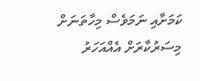ކަމަށާއި ނަމަވެސް މިހާތަނަށް މިސަރުކާރަށް އެއްއަހަރު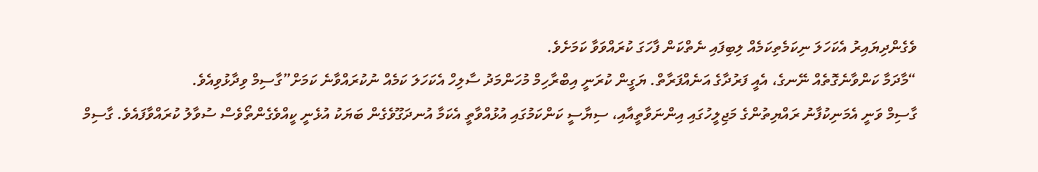ވެގެންދިޔައިރު އެކަހަލަ ނިކަމެތިކަމެއް ލިބިފައި ނެތްކަން ފާހަގަ ކުރައްވަވާ ކަމަށެވެ.
“މާދަމާ ކަންވާނެގޮތެއް ނޭނގެ، އެއީ ފަރުދާގެ އަނެއްފަރާތް. ޔަގީން ކުރަނީ އިބްރާހިމް މުހަންމަދު ސާލިހް އެކަހަލަ ކަމެއް ނުކުރައްވާނެ ކަމަށް”ގާސިމް ވިދާޅުވިއެވެ.
ގާސިމް ވަނީ އެމަނިކުފާނު ރައްޔިތުންގެ މަޖިލީހުގައި އިންނަވާތީއާއި، ސިޔާސީ ކަންކަމުގައި އުޅުއްވާތީ އެކަމާ އުނދަގޫވެގެން ބަޔަކު އުޅެނީ ކީއްވެގެންތޯވެސް ސުވާލު ކުރައްވާފައެވެ. ގާސިމް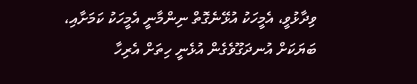ވިދާޅުވީ، އެމީހަކު އުޅޭނެގޮތް ނިންމާނީ އެމީހަކު ކަމަށާއި، ބަޔަކަށް އުނދަގޫވެގެން އުޅެނީ ހިތަށް އެރިހާ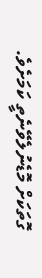ގޮތަކަށް މޮޑެނުލެވޭނެތީ ކަމަށެވެ.